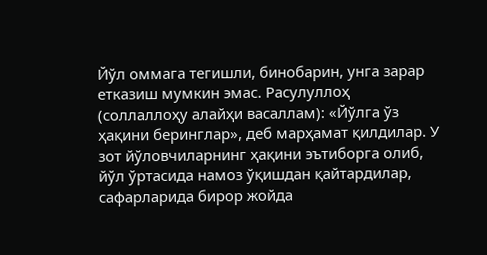Йўл оммага тегишли, бинобарин, унга зарар етказиш мумкин эмас. Расулуллоҳ (соллаллоҳу алайҳи васаллам): «Йўлга ўз ҳақини беринглар», деб марҳамат қилдилар. У зот йўловчиларнинг ҳақини эътиборга олиб, йўл ўртасида намоз ўқишдан қайтардилар, сафарларида бирор жойда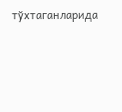тўхтаганларида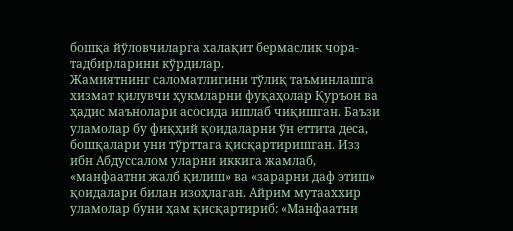бошқа йўловчиларга халақит бермаслик чора-тадбирларини кўрдилар.
Жамиятнинг саломатлигини тўлиқ таъминлашга хизмат қилувчи ҳукмларни фуқаҳолар Қуръон ва ҳадис маънолари асосида ишлаб чиқишган. Баъзи уламолар бу фиқҳий қоидаларни ўн еттита деса, бошқалари уни тўрттага қисқартиришган. Изз ибн Абдуссалом уларни иккига жамлаб, «манфаатни жалб қилиш» ва «зарарни даф этиш» қоидалари билан изоҳлаган. Айрим мутааххир уламолар буни ҳам қисқартириб: «Манфаатни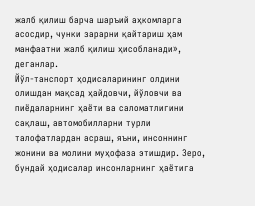жалб қилиш барча шаръий аҳкомларга асосдир, чунки зарарни қайтариш ҳам манфаатни жалб қилиш ҳисобланади», деганлар.
Йўл-танспорт ҳодисаларининг олдини олишдан мақсад ҳайдовчи, йўловчи ва пиёдаларнинг ҳаёти ва саломатлигини сақлаш, автомобилларни турли талофатлардан асраш, яъни, инсоннинг жонини ва молини муҳофаза этишдир. Зеро, бундай ҳодисалар инсонларнинг ҳаётига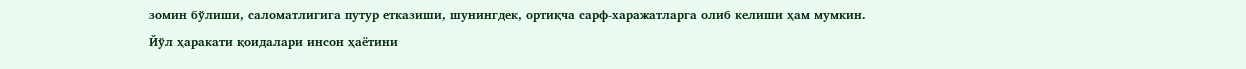зомин бўлиши, саломатлигига путур етказиши, шунингдек, ортиқча сарф-харажатларга олиб келиши ҳам мумкин. Йўл ҳаракати қоидалари инсон ҳаётини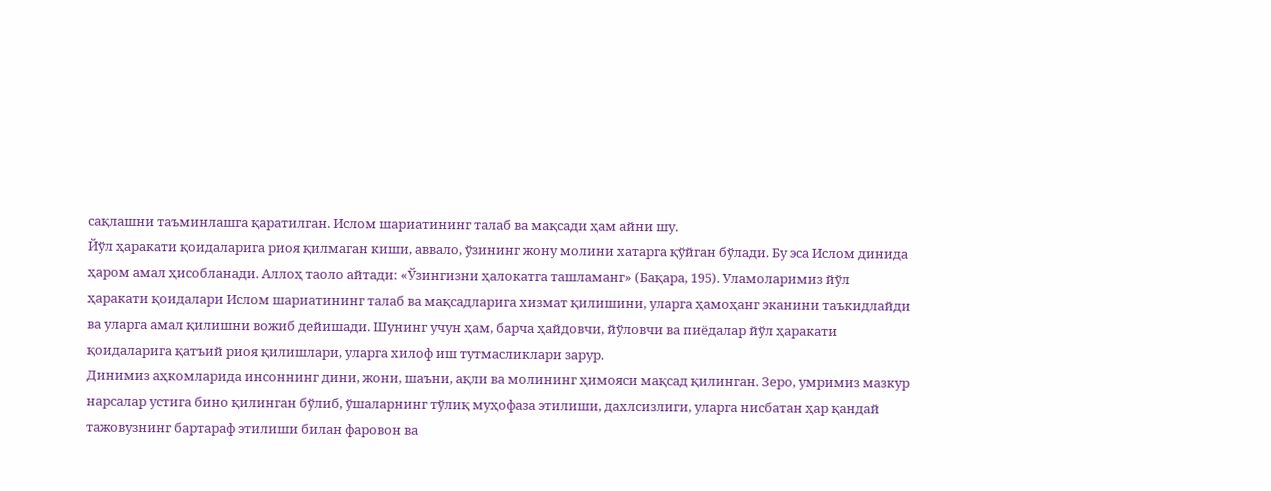сақлашни таъминлашга қаратилган. Ислом шариатининг талаб ва мақсади ҳам айни шу.
Йўл ҳаракати қоидаларига риоя қилмаган киши, аввало, ўзининг жону молини хатарга қўйган бўлади. Бу эса Ислом динида ҳаром амал ҳисобланади. Аллоҳ таоло айтади: «Ўзингизни ҳалокатга ташламанг» (Бақара, 195). Уламоларимиз йўл ҳаракати қоидалари Ислом шариатининг талаб ва мақсадларига хизмат қилишини, уларга ҳамоҳанг эканини таъкидлайди ва уларга амал қилишни вожиб дейишади. Шунинг учун ҳам, барча ҳайдовчи, йўловчи ва пиёдалар йўл ҳаракати қоидаларига қатъий риоя қилишлари, уларга хилоф иш тутмасликлари зарур.
Динимиз аҳкомларида инсоннинг дини, жони, шаъни, ақли ва молининг ҳимояси мақсад қилинган. Зеро, умримиз мазкур нарсалар устига бино қилинган бўлиб, ўшаларнинг тўлиқ муҳофаза этилиши, дахлсизлиги, уларга нисбатан ҳар қандай тажовузнинг бартараф этилиши билан фаровон ва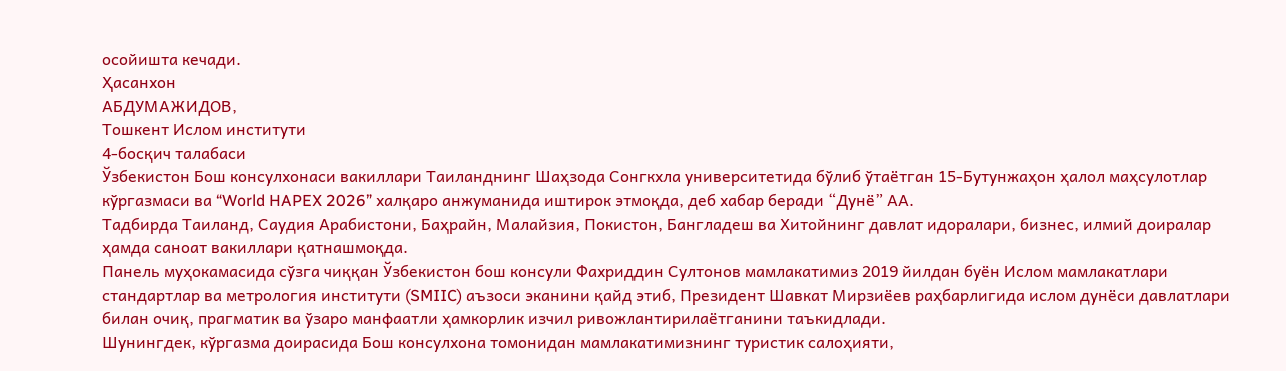осойишта кечади.
Ҳасанхон
АБДУМАЖИДОВ,
Тошкент Ислом институти
4-босқич талабаси
Ўзбекистон Бош консулхонаси вакиллари Таиланднинг Шаҳзода Сонгкхла университетида бўлиб ўтаётган 15-Бутунжаҳон ҳалол маҳсулотлар кўргазмаси ва “World HAPEX 2026” халқаро анжуманида иштирок этмоқда, деб хабар беради “Дунё” АА.
Тадбирда Таиланд, Саудия Арабистони, Баҳрайн, Малайзия, Покистон, Бангладеш ва Хитойнинг давлат идоралари, бизнес, илмий доиралар ҳамда саноат вакиллари қатнашмоқда.
Панель муҳокамасида сўзга чиққан Ўзбекистон бош консули Фахриддин Султонов мамлакатимиз 2019 йилдан буён Ислом мамлакатлари стандартлар ва метрология институти (SMIIC) аъзоси эканини қайд этиб, Президент Шавкат Мирзиёев раҳбарлигида ислом дунёси давлатлари билан очиқ, прагматик ва ўзаро манфаатли ҳамкорлик изчил ривожлантирилаётганини таъкидлади.
Шунингдек, кўргазма доирасида Бош консулхона томонидан мамлакатимизнинг туристик салоҳияти,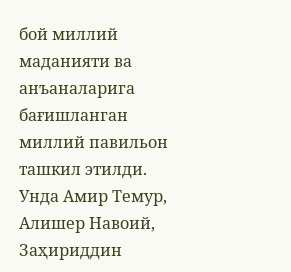бой миллий маданияти ва анъаналарига бағишланган миллий павильон ташкил этилди. Унда Амир Темур, Алишер Навоий, Заҳириддин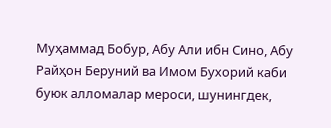Муҳаммад Бобур, Абу Али ибн Сино, Абу Райҳон Беруний ва Имом Бухорий каби буюк алломалар мероси, шунингдек,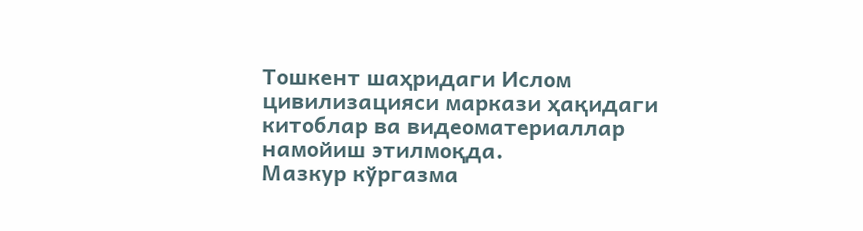Тошкент шаҳридаги Ислом цивилизацияси маркази ҳақидаги китоблар ва видеоматериаллар намойиш этилмоқда.
Мазкур кўргазма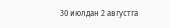30 июлдан 2 августга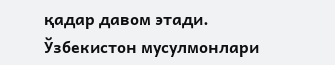қадар давом этади.
Ўзбекистон мусулмонлари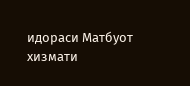идораси Матбуот хизмати